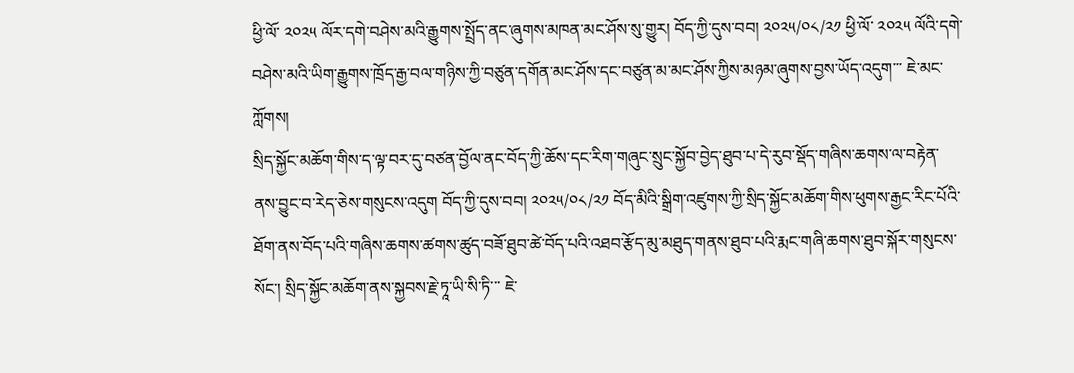ཕྱི་ལོ་ ༢༠༢༥ ལོར་དགེ་བཤེས་མའི་རྒྱུགས་སྤྲོད་ནང་ཞུགས་མཁན་མང་ཤོས་སུ་གྱུར། བོད་ཀྱི་དུས་བབ། ༢༠༢༥/༠༨/༢༡ ཕྱི་ལོ་ ༢༠༢༥ ལོའི་དགེ་བཤེས་མའི་ཡིག་རྒྱུགས་ཁྲོད་རྒྱ་བལ་གཉིས་ཀྱི་བཙུན་དགོན་མང་ཤོས་དང་བཙུན་མ་མང་ཤོས་ཀྱིས་མཉམ་ཞུགས་བྱས་ཡོད་འདུག་་་ ཇེ་མང་ཀློགས།
སྲིད་སྐྱོང་མཆོག་གིས་ད་ལྟ་བར་དུ་བཙན་བྱོལ་ནང་བོད་ཀྱི་ཆོས་དང་རིག་གཞུང་སྲུང་སྐྱོབ་བྱེད་ཐུབ་པ་དེ་རུབ་སྡོད་གཞིས་ཆགས་ལ་བརྟེན་ནས་བྱུང་བ་རེད་ཅེས་གསུངས་འདུག བོད་ཀྱི་དུས་བབ། ༢༠༢༥/༠༨/༢༡ བོད་མིའི་སྒྲིག་འཛུགས་ཀྱི་སྲིད་སྐྱོང་མཆོག་གིས་ཕུགས་རྒྱང་རིང་པོའི་ཐོག་ནས་བོད་པའི་གཞིས་ཆགས་ཚགས་ཚུད་བཟོ་ཐུབ་ཚེ་བོད་པའི་འཐབ་རྩོད་མུ་མཐུད་གནས་ཐུབ་པའི་རྨང་གཞི་ཆགས་ཐུབ་སྐོར་གསུངས་སོང་། སྲིད་སྐྱོང་མཆོག་ནས་སྐྱབས་རྗེ་ཏཱ་ཡི་སི་ཏི་་་ ཇེ་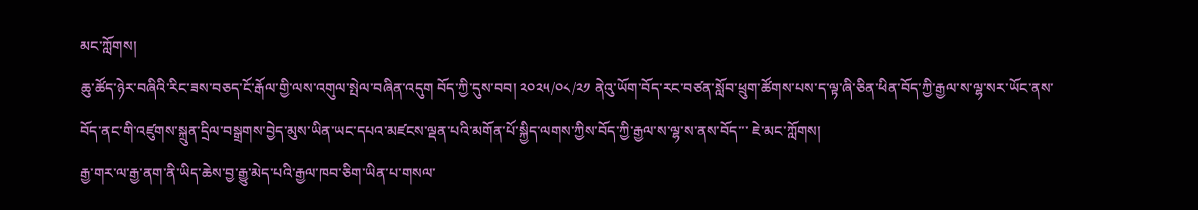མང་ཀློགས།
ཆུ་ཚོད་ཉེར་བཞིའི་རིང་ཟས་བཅད་ངོ་རྒོལ་གྱི་ལས་འགུལ་སྤེལ་བཞིན་འདུག བོད་ཀྱི་དུས་བབ། ༢༠༢༥/༠༨/༢༡ ནེའུ་ཡོག་བོད་རང་བཙན་སློབ་ཕྲུག་ཚོགས་པས་ད་ལྟ་ཞི་ཅིན་ཕིན་བོད་ཀྱི་རྒྱལ་ས་ལྷ་སར་ཡོང་ནས་བོད་ནང་གི་འཛུགས་སྐྲུན་དྲིལ་བསྒྲགས་བྱེད་མུས་ཡིན་ཡང་དཔའ་མཛངས་ལྡན་པའི་མགོན་པོ་སྐྱིད་ལགས་ཀྱིས་བོད་ཀྱི་རྒྱལ་ས་ལྷ་ས་ནས་བོད་་་ ཇེ་མང་ཀློགས།
རྒྱ་གར་ལ་རྒྱ་ནག་ནི་ཡིད་ཆེས་བྱ་རྒྱུ་མེད་པའི་རྒྱལ་ཁབ་ཅིག་ཡིན་པ་གསལ་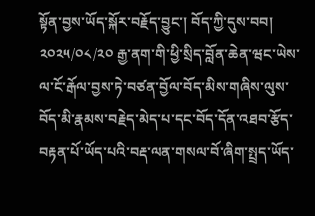སྟོན་བྱས་ཡོད་སྐོར་བརྗོད་བྱུང་། བོད་ཀྱི་དུས་བབ། ༢༠༢༥/༠༨/༢༠ རྒྱ་ནག་གི་ཕྱི་སྲིད་བློན་ཆེན་ཝང་ཡེས་ལ་ངོ་རྒོལ་བྱས་ཏེ་བཙན་བྱོལ་བོད་མིས་གཞིས་ལུས་བོད་མི་རྣམས་བརྗེད་མེད་པ་དང་བོད་དོན་འཐབ་རྩོད་བརྟན་པོ་ཡོད་པའི་བརྡ་ལན་གསལ་བོ་ཞིག་སྤྲད་ཡོད་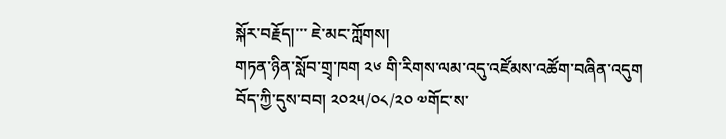སྐོར་བརྗོད།་་་ ཇེ་མང་ཀློགས།
གཏན་ཉིན་སློབ་གྲྭ་ཁག ༢༦ གི་རིགས་ལམ་འདུ་འཛོམས་འཚོག་བཞིན་འདུག བོད་ཀྱི་དུས་བབ། ༢༠༢༥/༠༨/༢༠ ༧གོང་ས་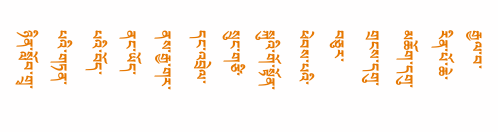རྒྱལ་བ་རིན་པོ་ཆེ་མཆོག་དགུ་གྲངས་དགུ་བཅུར་ཕེབས་པའི་སྐུའི་གོ་སྟོན་སྲུང་གཙི་དང་འབྲེལ་ནས་རྒྱ་གར་ནང་ཡོད་པའི་བོད་པའི་གཏན་ཉིན་སློབ་གྲྭ་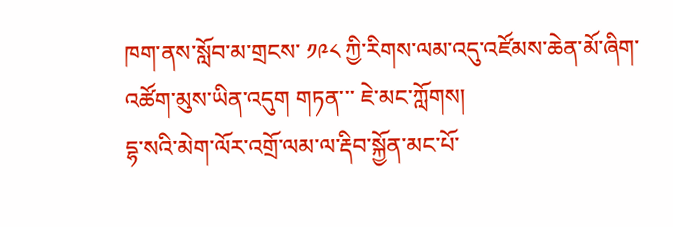ཁག་ནས་སློབ་མ་གྲངས་ ༡༩༨ ཀྱི་རིགས་ལམ་འདུ་འཛོམས་ཆེན་མོ་ཞིག་འཚོག་མུས་ཡིན་འདུག གཏན་་་ ཇེ་མང་ཀློགས།
དྷ་སའི་མེག་ལོར་འགྲོ་ལམ་ལ་རྡིབ་སྐྱོན་མང་པོ་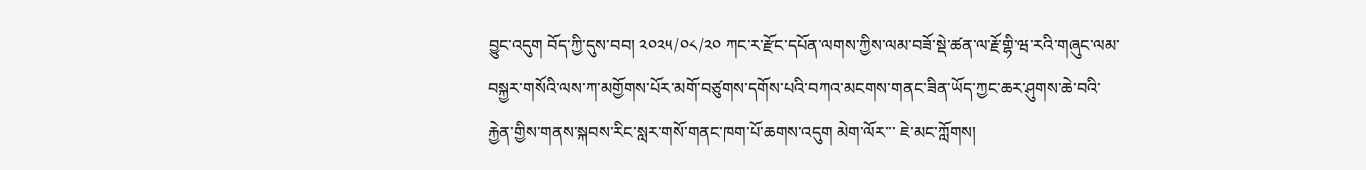བྱུང་འདུག བོད་ཀྱི་དུས་བབ། ༢༠༢༥/༠༨/༢༠ ཀང་ར་རྫོང་དཔོན་ལགས་ཀྱིས་ལམ་བཟོ་སྡེ་ཚན་ལ་རྗོ་གྷི་ཝ་རའི་གཞུང་ལམ་བསྐྱར་གསོའི་ལས་ཀ་མགྱོགས་པོར་མགོ་བཙུགས་དགོས་པའི་བཀའ་མངགས་གནང་ཟིན་ཡོད་ཀྱང་ཆར་ཤུགས་ཆེ་བའི་རྐྱེན་གྱིས་གནས་སྐབས་རིང་སླར་གསོ་གནང་ཁག་པོ་ཆགས་འདུག མེག་ལོར་་་ ཇེ་མང་ཀློགས།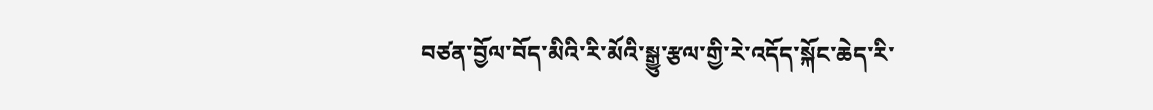བཙན་བྱོལ་བོད་མིའི་རི་མོའི་སྒྱུ་རྩལ་གྱི་རེ་འདོད་སྐོང་ཆེད་རི་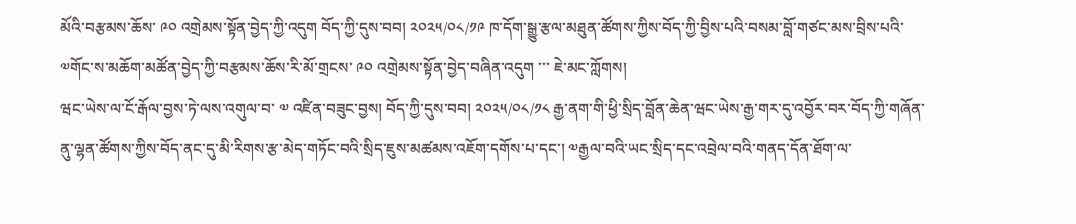མོའི་བརྩམས་ཆོས་ ༩༠ འགྲེམས་སྟོན་བྱེད་ཀྱི་འདུག བོད་ཀྱི་དུས་བབ། ༢༠༢༥/༠༨/༡༩ ཁ་དོག་སྒྱུ་རྩལ་མཐུན་ཚོགས་ཀྱིས་བོད་ཀྱི་བྱིས་པའི་བསམ་བློ་གཙང་མས་བྲིས་པའི་༧གོང་ས་མཆོག་མཚོན་བྱེད་ཀྱི་བརྩམས་ཆོས་རི་མོ་གྲངས་ ༩༠ འགྲེམས་སྟོན་བྱེད་བཞིན་འདུག ་་་ ཇེ་མང་ཀློགས།
ཝང་ཡེས་ལ་ངོ་རྒོལ་བྱས་ཏེ་ལས་འགུལ་བ་ ༧ འཛིན་བཟུང་བྱས། བོད་ཀྱི་དུས་བབ། ༢༠༢༥/༠༨/༡༨ རྒྱ་ནག་གི་ཕྱི་སྲིད་བློན་ཆེན་ཝང་ཡེས་རྒྱ་གར་དུ་འབྱོར་བར་བོད་ཀྱི་གཞོན་ནུ་ལྷན་ཚོགས་ཀྱིས་བོད་ནང་དུ་མི་རིགས་རྩ་མེད་གཏོང་བའི་སྲིད་ཇུས་མཚམས་འཇོག་དགོས་པ་དང་། ༧རྒྱལ་བའི་ཡང་སྲིད་དང་འབྲེལ་བའི་གནད་དོན་ཐོག་ལ་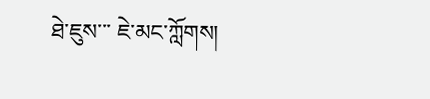ཐེ་ཇུས་་་ ཇེ་མང་ཀློགས།